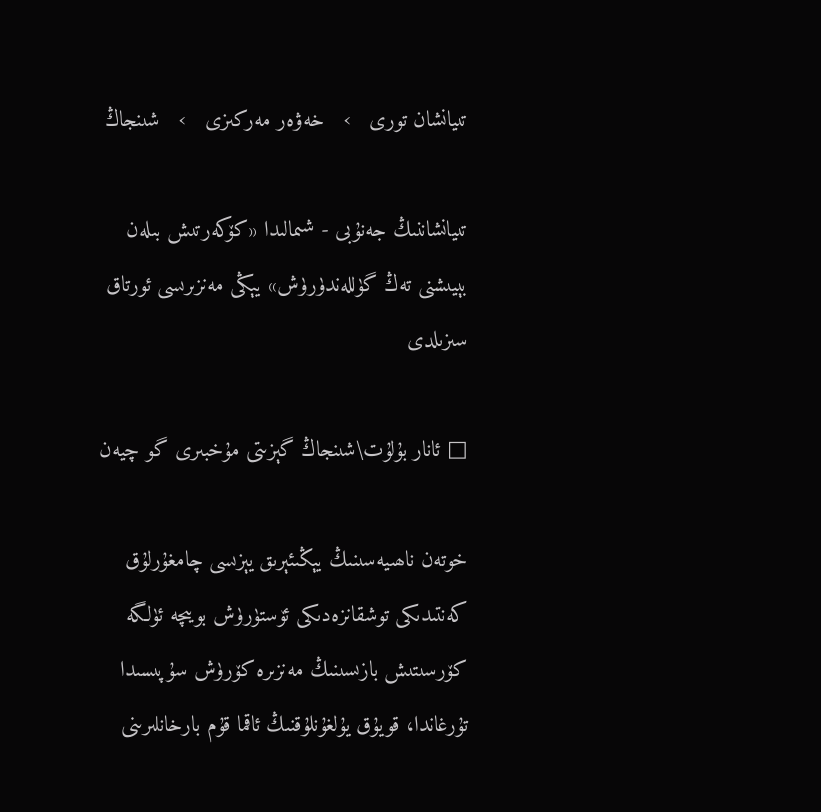تىيانشان تورى   ›   خەۋەر مەركىزى   ›   شىنجاڭ

تىيانشاننىڭ جەنۇبى - شىمالىدا «كۆكەرتىش بىلەن بېيىشنى تەڭ گۈللەندۈرۈش» يېڭى مەنزىرىسى ئورتاق سىزىلدى

□ ئانار بۇلۇت\شىنجاڭ گېزىتى مۇخبىرى گو چيەن

خوتەن ناھىيەسىنىڭ يېڭىئېرىق يېزىسى چامغۇرلۇق كەنتىدىكى توشقانزەدىكى ئۆستۈرۈش بويىچە ئۈلگە كۆرسىتىش بازىسىنىڭ مەنزىرە كۆرۈش سۇپىسىدا تۇرغاندا، قويۇق يۇلغۇنلۇقنىڭ ئاقما قۇم بارخانلىرىنى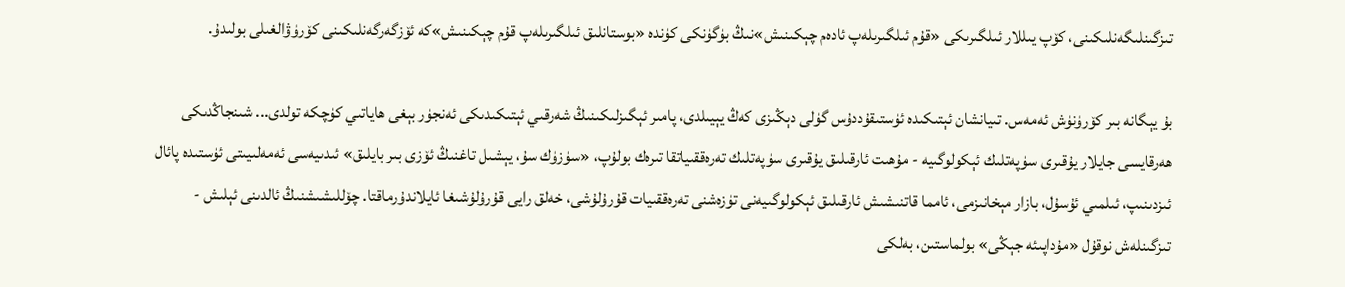تىزگىنلىگەنلىكىنى، كۆپ يىللار ئىلگىرىكى «قۇم ئىلگىرىلەپ ئادەم چېكىنىش»نىڭ بۈگۈنكى كۈندە «بوستانلىق ئىلگىرىلەپ قۇم چېكىنىش»كە ئۆزگەرگەنلىكىنى كۆرۈۋالغىلى بولىدۇ.

بۇ يېگانە بىر كۆرۈنۈش ئەمەس. تىيانشان ئېتىكىدە ئۈستىقۇددۇس گۈلى دېڭىزى كەڭ يېيىلدى، پامىر ئېگىزلىكىنىڭ شەرقىي ئېتىكىدىكى ئەنجۈر بېغى ھاياتىي كۈچكە تولدى... شىنجاڭدىكى ھەرقايسى جايلار يۇقىرى سۈپەتلىك ئېكولوگىيە - مۇھىت ئارقىلىق يۇقىرى سۈپەتلىك تەرەققىياتقا تىرەك بولۇپ، «سۈزۈك سۇ، يېشىل تاغنىڭ ئۆزى بىر بايلىق» ئىدىيەسى ئەمەلىيىتى ئۈستىدە پائال ئىزدىنىپ، ئىلمىي ئۇسۇل، بازار مېخانىزمى، ئامما قاتنىشىش ئارقىلىق ئېكولوگىيەنى تۈزەشنى تەرەققىيات قۇرۇلۇشى، خەلق رايى قۇرۇلۇشىغا ئايلاندۇرماقتا. چۆللىشىشنىڭ ئالدىنى ئېلىش - تىزگىنلەش نوقۇل «مۇداپىئە جېڭى» بولماستىن، بەلكى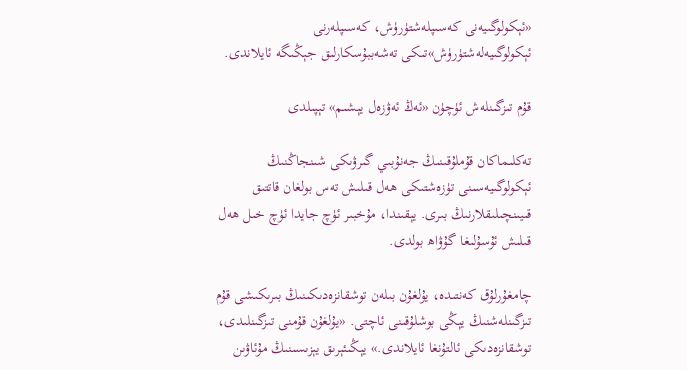«ئېكولوگىيەنى كەسىپلەشتۈرۈش، كەسىپلەرنى ئېكولوگىيەلەشتۈرۈش»تىكى تەشەببۇسكارلىق جېڭىگە ئايلاندى.

قۇم تىزگىنلەش ئۈچۈن «ئەڭ ئەۋزەل يېشىم» تېپىلدى

تەكلىماكان قۇملۇقىنىڭ جەنۇبىي گىرۋىكى شىنجاڭنىڭ ئېكولوگىيەسىنى تۈزەشتىكى ھەل قىلىش تەس بولغان قاتتىق قىيىنچىلىقلارنىڭ بىرى. يېقىندا، مۇخبىر ئۈچ جايدا ئۈچ خىل ھەل قىلىش ئۇسۇلىغا گۇۋاھ بولدى.

چامغۇرلۇق كەنتىدە، يۇلغۇن بىلەن توشقانزەدىكىنىڭ بىرىكىشى قۇم تىزگىنلەشنىڭ يېڭى بوشلۇقىنى ئاچتى. «يۇلغۇن قۇمنى تىزگىنلىدى، توشقانزەدىكى ئالتۇنغا ئايلاندى.» يېڭىئېرىق يېزىسىنىڭ مۇئاۋىن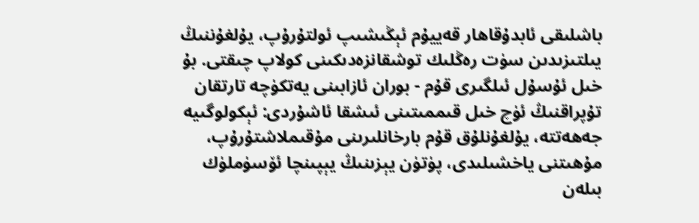باشلىقى ئابدۇقاھار قەييۇم ئېڭىشىپ ئولتۇرۇپ، يۇلغۇننىڭ يىلتىزىدىن سۈت رەڭلىك توشقانزەدىكىنى كولاپ چىقتى. بۇ خىل ئۇسۇل ئىلگىرى قۇم - بوران ئازابىنى يەتكۈچە تارتقان تۇپراقنىڭ ئۈچ خىل قىممىتىنى ئىشقا ئاشۇردى: ئېكولوگىيە جەھەتتە، يۇلغۇنلۇق قۇم بارخانلىرىنى مۇقىملاشتۇرۇپ، مۇھىتنى ياخشىلىدى، پۈتۈن يېزىنىڭ يېپىنچا ئۆسۈملۈك بىلەن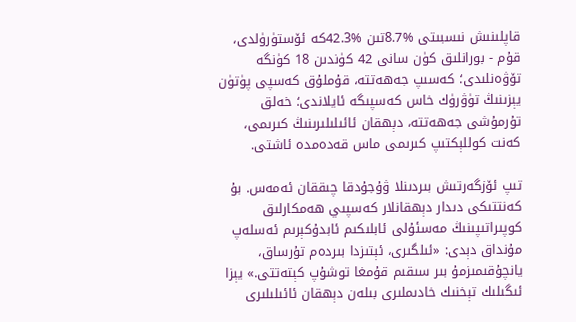قاپلىنىش نىسبىتى %8.7تىن %42.3كە ئۆستۈرۈلدى، قۇم - بورانلىق كۈن سانى 42 كۈندىن 18 كۈنگە تۆۋەنلىدى؛ كەسىپ جەھەتتە، قۇملۇق كەسپى پۈتۈن يېزىنىڭ تۈۋرۈك خاس كەسپىگە ئايلاندى؛ خەلق تۇرمۇشى جەھەتتە، دېھقان ئائىلىلىرىنىڭ كىرىمى، كەنت كوللېكتىپ كىرىمى ماس قەدەمدە ئاشتى.

تىپ ئۆزگەرتىش بىردىنلا ۋۇجۇدقا چىققان ئەمەس. بۇ كەنتتىكى دىدار دېھقانلار كەسپىي ھەمكارلىق كوپىراتىپىنىڭ مەسئۇلى ئابلىكىم ئابدۇكېرىم ئەسلەپ مۇنداق دېدى: «ئىلگىرى، ئېتىزدا بىردەم تۇرساق، يانچۇقىمىزمۇ بىر سىقىم قۇمغا توشۇپ كېتەتتى.» يېزا ئىگىلىك تېخنىك خادىملىرى بىلەن دېھقان ئائىلىلىرى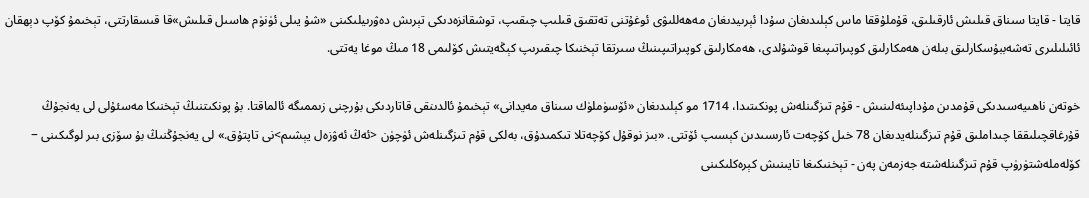قايتا - قايتا سىناق قىلىش ئارقىلىق، قۇملۇققا ماس كېلىدىغان سۇدا ئېرىيدىغان مەھەللىۋى ئوغۇتنى تەتقىق قىلىپ چىقىپ، توشقانزەدىكى تېرىش دەۋرىيلىكىنى «شۇ يىلى ئۈنۈم ھاسىل قىلىش»قا قىسقارتتى، تېخىمۇ كۆپ دېھقان ئائىلىلىرى تەشەببۇسكارلىق بىلەن ھەمكارلىق كوپىراتىپىغا قوشۇلدى، ھەمكارلىق كوپىراتىپىنىڭ سىرتقا تېخنىكا چىقىرىپ كېڭەيتىش كۆلىمى 18 مىڭ موغا يەتتى.

خوتەن ناھىيەسىدىكى قۇمدىن مۇداپىئەلىنىش - قۇم تىزگىنلەش پونكىتىدا، 1714 مو كېلىدىغان «ئۆسۈملۈك سىناق مەيدانى» تېخىمۇ ئالدىنقى قاتاردىكى بۇرچنى زىممىگە ئالماقتا. بۇ پونكىتنىڭ تېخنىكا مەسئۇلى لى يەنجۇڭ قۇرغاقچىلىققا چىداملىق قۇم تىزگىنلەيدىغان 78 خىل كۆچەت ئارىسىدىن كېسىپ ئۆتتى. «بىز نوقۇل كۆچەتلا تىكمىدۇق، بەلكى قۇم تىزگىنلەش ئۈچۈن <ئەڭ ئەۋزەل يېشىم>نى تاپتۇق.» لى يەنجۇڭنىڭ بۇ سۆزى بىر لوگىكىنى − كۆلەملەشتۈرۈپ قۇم تىزگىنلەشتە جەزمەن پەن - تېخنىكىغا تايىنىش كېرەكلىكىنى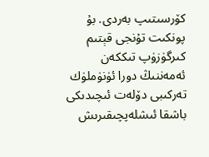كۆرسىتىپ بەردى. بۇ پونكىت تۇنجى قېتىم كىرگۈزۈپ تىككەن ئەمەننىڭ دورا ئۈنۈملۈك تەركىبى دۆلەت ئىچىدىكى باشقا ئىشلەپچىقىرىش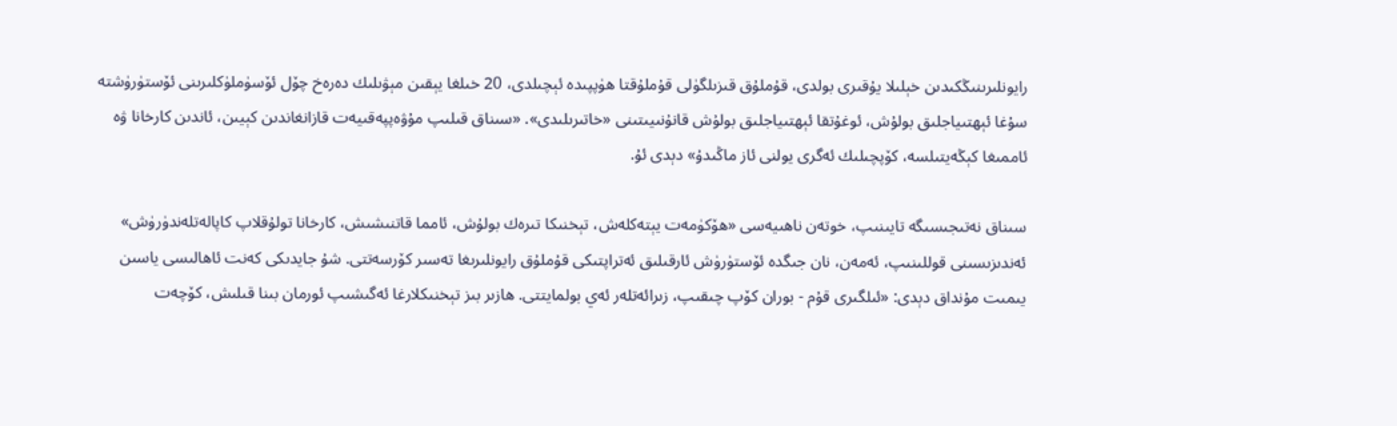رايونلىرىنىڭكىدىن خېلىلا يۇقىرى بولدى، قۇملۇق قىزىلگۈلى قۇملۇقتا ھۈپپىدە ئېچىلدى، 20 خىلغا يېقىن مېۋىلىك دەرەخ چۆل ئۆسۈملۈكلىرىنى ئۆستۈرۈشتە سۇغا ئېھتىياجلىق بولۇش، ئوغۇتقا ئېھتىياجلىق بولۇش قانۇنىيىتىنى «خاتىرىلىدى». «سىناق قىلىپ مۇۋەپپەقىيەت قازانغاندىن كېيىن، ئاندىن كارخانا ۋە ئاممىغا كېڭەيتىلسە، كۆپچىلىك ئەگرى يولنى ئاز ماڭىدۇ» دېدى ئۇ.

سىناق نەتىجىسىگە تايىنىپ، خوتەن ناھىيەسى «ھۆكۈمەت يېتەكلەش، تېخنىكا تىرەك بولۇش، ئامما قاتنىشىش، كارخانا تولۇقلاپ كاپالەتلەندۈرۈش» ئەندىزىسىنى قوللىنىپ، ئەمەن، نان جىگدە ئۆستۈرۈش ئارقىلىق ئەتراپتىكى قۇملۇق رايونلىرىغا تەسىر كۆرسەتتى. شۇ جايدىكى كەنت ئاھالىسى ياسىن يىمىت مۇنداق دېدى: «ئىلگىرى قۇم - بوران كۆپ چىقىپ، زىرائەتلەر ئەي بولمايتتى. ھازىر بىز تېخنىكلارغا ئەگىشىپ ئورمان بىنا قىلىش، كۆچەت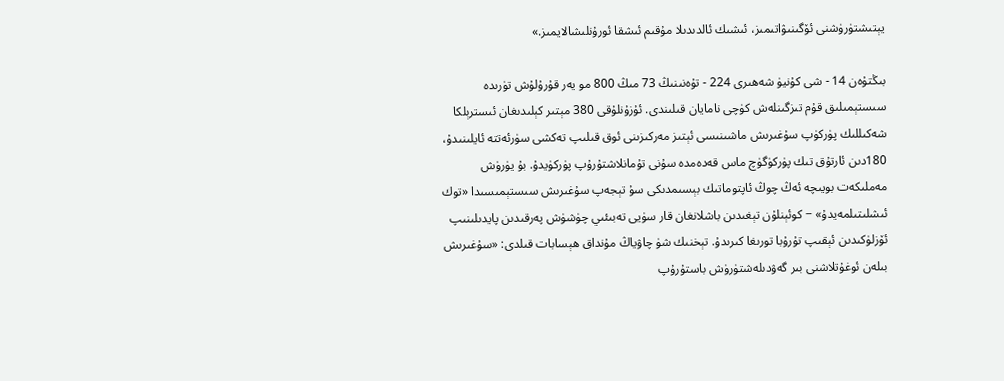يېتىشتۈرۈشنى ئۆگىنىۋاتىمىز، ئىشىك ئالدىدىلا مۇقىم ئىشقا ئورۇنلىشالايمىز.»

بىڭتۇەن 14 - شى كۇنيۈ شەھىرى 224 - تۇەنىنىڭ 73 مىڭ 800 مو يەر قۇرۇلۇش تۈرىدە سىستېمىلىق قۇم تىزگىنلەش كۈچى نامايان قىلىندى. ئۇزۇنلۇقى 380 مېتىر كېلىدىغان ئىسترېلكا شەكىللىك پۈركۈپ سۇغىرىش ماشىنىسى ئېتىز مەركىزىنى ئوق قىلىپ تەكشى سۈرئەتتە ئايلىنىدۇ، 180دىن ئارتۇق تىك پۈركۈگۈچ ماس قەدەمدە سۇنى تۇمانلاشتۇرۇپ پۈركۈيدۇ. بۇ يۈرۈش مەملىكەت بويىچە ئەڭ چوڭ ئاپتوماتىك بېسىمدىكى سۇ تېجەپ سۇغىرىش سىستېمىسىدا «توك ئىشلىتىلمەيدۇ» − كوئېنلۇن تېغىدىن باشلانغان قار سۈيى تەبىئىي چۈشۈش پەرقىدىن پايدىلىنىپ ئۆزلۈكىدىن ئېقىپ تۇرۇبا تورىغا كىرىدۇ. تېخنىك شۈ چاۋياڭ مۇنداق ھېسابات قىلدى: «سۇغىرىش بىلەن ئوغۇتلاشنى بىر گەۋدىلەشتۈرۈش باستۇرۇپ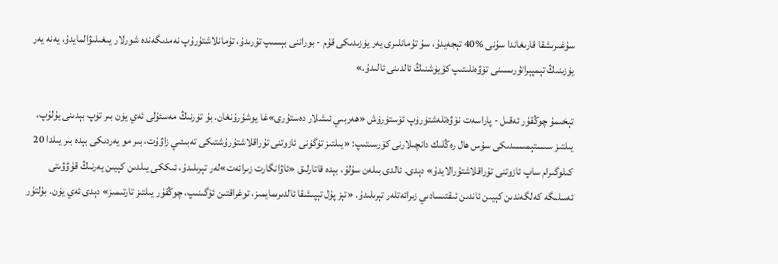سۇغىرىشقا قارىغاندا سۇنى %40 تېجەيدۇ، سۇ تۇمانلىرى يەر يۈزىدىكى قۇم - بوراننى بېسىپ تۇرىدۇ، تۇمانلاشتۇرۇپ نەمدىگەندە شورلار يىغىلىۋالمايدۇ، يەنە يەر يۈزىنىڭ تېمپېراتۇرىسىنى تۆۋەنلىتىپ كۆيۈشنىڭ ئالدىنى ئالىدۇ.»

تېخىمۇ چوڭقۇر ئەقىل - پاراسەت نۆۋەتلەشتۈرۈپ ئۆستۈرۈش «ھەربىي ئىشلار دەستۇرى»غا يوشۇرۇنغان. بۇ تۈرنىڭ مەسئۇلى ئەي يۈن بىر تۈپ بېدىنى يۇلۇپ، يىلتىز سىستېمىسىدىكى سۇس ھال رەڭلىك دانچىلارنى كۆرسىتىپ: «يىلتىز تۈگۈنى ئازوتنى تۇراقلاشتۇرۇشتىكى تەبىئىي زاۋۇت، بىر مو يەردىكى بېدە بىر يىلدا 20 كىلوگىرام ساپ ئازوتنى تۇراقلاشتۇرالايدۇ» دېدى. ئالدى بىلەن سۇلۇ، بېدە قاتارلىق «ئاۋانگارت زىرائەت»لەر تېرىلىدۇ، ئىككى يىلدىن كېيىن يەرنىڭ قۇۋۋىتى ئەسلىگە كەلگەندىن كېيىن ئاندىن ئىقتىسادىي زىرائەتلەر تېرىلىدۇ. «تېز پۇل تېپىشقا ئالدىرىمايمىز، توغراقتىن ئۆگىنىپ، چوڭقۇر يىلتىز تارتىمىز» دېدى ئەي يۈن. بۇلتۇر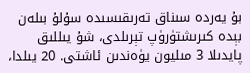بۇ يەردە سىناق تەرىقىسىدە سۇلۇ بىلەن بېدە كىرىشتۈرۈپ تېرىلدى، شۇ يىللىق پايدىلا 3 مىليون يۈەندىن ئاشتى. 20 يىلدا،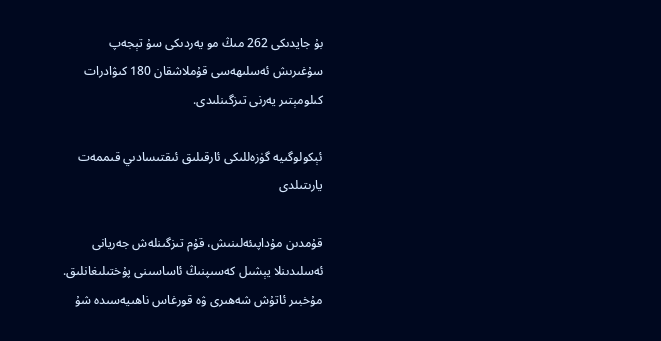بۇ جايدىكى 262 مىڭ مو يەردىكى سۇ تېجەپ سۇغىرىش ئەسلىھەسى قۇملاشقان 180 كىۋادرات كىلومېتىر يەرنى تىزگىنلىدى.

ئېكولوگىيە گۈزەللىكى ئارقىلىق ئىقتىسادىي قىممەت يارىتىلدى

قۇمدىن مۇداپىئەلىنىش، قۇم تىزگىنلەش جەريانى ئەسلىدىنلا يېشىل كەسىپنىڭ ئاساسىنى پۇختىلىغانلىق. مۇخبىر ئاتۇش شەھىرى ۋە قورغاس ناھىيەسىدە شۇ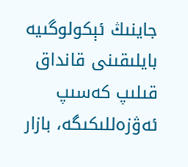جاينىڭ ئېكولوگىيە بايلىقىنى قانداق قىلىپ كەسىپ ئەۋزەللىكىگە، بازار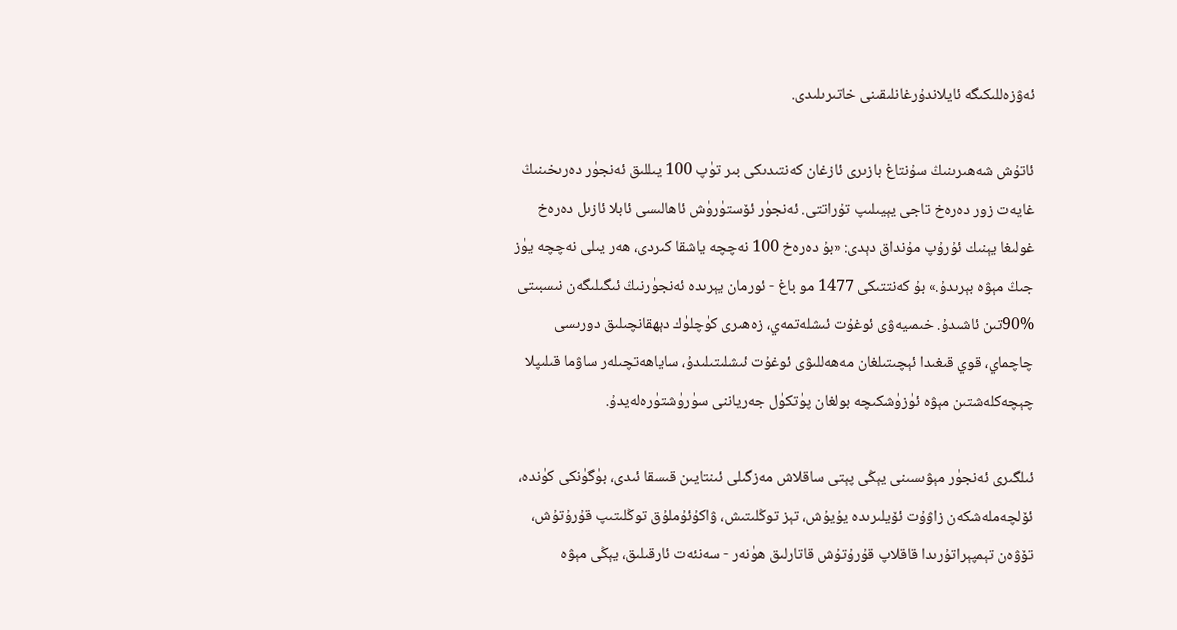ئەۋزەللىكىگە ئايلاندۇرغانلىقىنى خاتىرىلىدى.

ئاتۇش شەھىرىنىڭ سۇنتاغ بازىرى ئازغان كەنتىدىكى بىر تۈپ 100 يىللىق ئەنجۈر دەرىخىنىڭ غايەت زور دەرەخ تاجى يېيىلىپ تۇراتتى. ئەنجۈر ئۆستۈرۈش ئاھالىسى ئابلا ئازىل دەرەخ غولىغا يېنىك ئۇرۇپ مۇنداق دېدى: «بۇ دەرەخ 100 نەچچە ياشقا كىردى، ھەر يىلى نەچچە يۈز جىڭ مېۋە بېرىدۇ.» بۇ كەنتتىكى 1477 مو باغ - ئورمان يېرىدە ئەنجۈرنىڭ ئىگىلىگەن نىسبىتى %90تىن ئاشىدۇ. خىمىيەۋى ئوغۇت ئىشلەتمەي، زەھىرى كۈچلۈك دېھقانچىلىق دورىسى چاچماي، قوي قىغىدا ئېچىتىلغان مەھەللىۋى ئوغۇت ئىشلىتىلىدۇ، ساياھەتچىلەر ساۋما قىلىپلا چېچەكلەشتىن مېۋە ئۈزۈشكىچە بولغان پۈتكۈل جەرياننى سۈرۈشتۈرەلەيدۇ.

ئىلگىرى ئەنجۈر مېۋىسىنى يېڭى پېتى ساقلاش مەزگىلى ئىنتايىن قىسقا ئىدى، بۈگۈنكى كۈندە، ئۆلچەملەشكەن زاۋۇت ئۆيلىرىدە يۇيۇش، تېز توڭلىتىش، ۋاكۇئۇملۇق توڭلىتىپ قۇرۇتۇش، تۆۋەن تېمپېراتۇرىدا قاقلاپ قۇرۇتۇش قاتارلىق ھۈنەر - سەنئەت ئارقىلىق، يېڭى مېۋە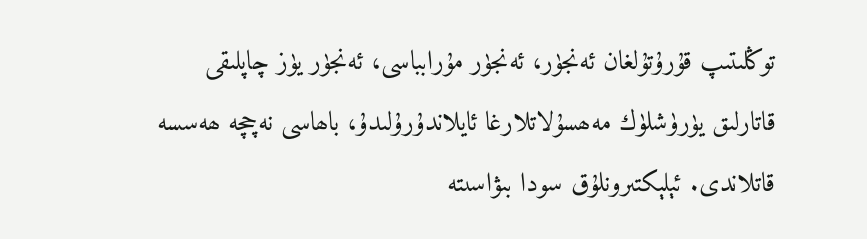توڭلىتىپ قۇرۇتۇلغان ئەنجۈر، ئەنجۈر مۇرابباسى، ئەنجۈر يۈز چاپلىقى قاتارلىق يۈرۈشلۈك مەھسۇلاتلارغا ئايلاندۇرۇلىدۇ، باھاسى نەچچە ھەسسە قاتلاندى. ئېلېكتىرونلۇق سودا بىۋاسىتە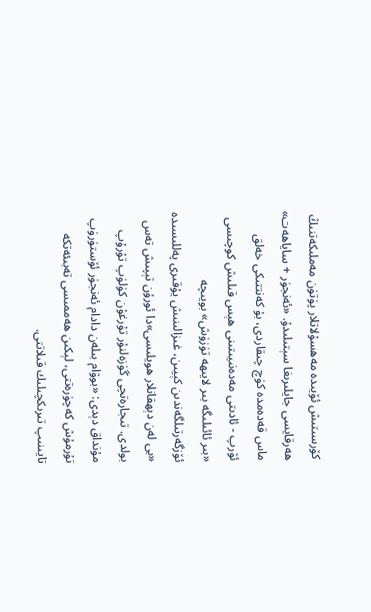كۆرسىتىش ئۆيىدە مەھسۇلاتلار پۈتۈن مەملىكەتنىڭ ھەرقايسى جايلىرىغا سېتىلىدۇ. «ئەنجۈر + ساياھەت» ماس قەدەمدە كۈچ چىقاردى، بۇ كەنتتىكى خەلق ئۆرپ - ئادىتى مەدەنىيىتىنى ھېس قىلىش كوچىسى «بىر ئائىلىگە بىر لايىھە تۈزۈش» بويىچە ئۆزگەرتىلگەندىن كېيىن، غىزالىنىش يۇقىرى پەللىسىدە «بى لەن دېھقانلار ھويلىسى»دا ئورۇن تېپىش تەس بولدى. تىجارەتچى گۈزەلنۇر تۇرغۇن كۈلۈپ تۇرۇپ مۇنداق دېدى: «بوۋام بىلەن دادام ئەنجۈر ئۆستۈرۈپ تۇرمۇش كەچۈرەتتى، لېكىن ھەممىسى تەبىئەتكە تايىنىپ تىرىكچىلىك قىلاتتى.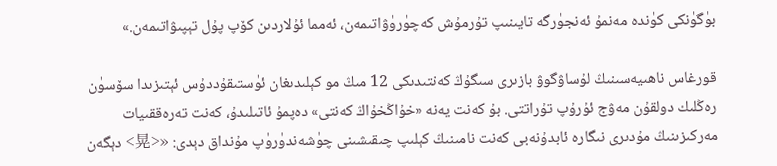بۈگۈنكى كۈندە مەنمۇ ئەنجۈرگە تايىنىپ تۇرمۇش كەچۈرۈۋاتىمەن، ئەمما ئۇلاردىن كۆپ پۇل تېپىۋاتىمەن.»

قورغاس ناھىيەسىنىڭ لۇساۋگوۋ بازىرى سىگۇڭ كەنتىدىكى 12 مىڭ مو كېلىدىغان ئۈستىقۇددۇس ئېتىزىدا سۆسۈن رەڭلىك دولقۇن مەۋج ئۇرۇپ تۇراتتى. بۇ كەنت يەنە «خۇاڭخۇاڭ كەنتى» دەپمۇ ئاتىلىدۇ، كەنت تەرەققىيات مەركىزىنىڭ مۇدىرى نىگارە ئابدۇنەبى كەنت نامىنىڭ كېلىپ چىقىشىنى چۈشەندۈرۈپ مۇنداق دېدى: «<晃> دېگەن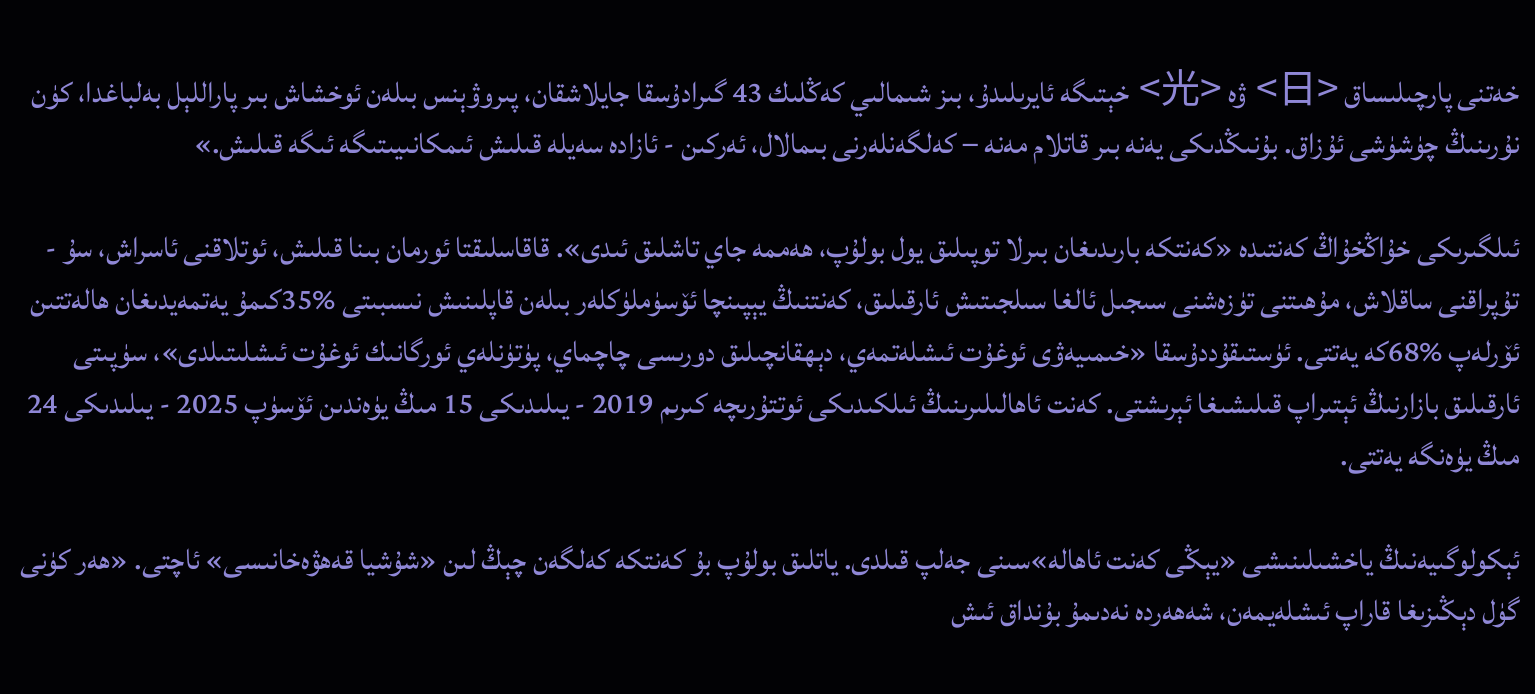خەتنى پارچىلىساق <日> ۋە <光> خېتىگە ئايرىلىدۇ، بىز شىمالىي كەڭلىك 43 گىرادۇسقا جايلاشقان، پىروۋېنس بىلەن ئوخشاش بىر پاراللېل بەلباغدا، كۈن نۇرىنىڭ چۈشۈشى ئۇزاق. بۇنىڭدىكى يەنە بىر قاتلام مەنە − كەلگەنلەرنى بىمالال، ئەركىن - ئازادە سەيلە قىلىش ئىمكانىيىتىگە ئىگە قىلىش.»

ئىلگىرىكى خۇاڭخۇاڭ كەنتىدە «كەنتكە بارىدىغان بىرلا توپىلىق يول بولۇپ، ھەممە جاي تاشلىق ئىدى». قاقاسلىقتا ئورمان بىنا قىلىش، ئوتلاقنى ئاسراش، سۇ - تۇپراقنى ساقلاش، مۇھىتنى تۈزەشنى سىجىل ئالغا سىلجىتىش ئارقىلىق، كەنتنىڭ يېپىنچا ئۆسۈملۈكلەر بىلەن قاپلىنىش نىسبىتى %35كىمۇ يەتمەيدىغان ھالەتتىن ئۆرلەپ %68كە يەتتى. ئۈستىقۇددۇسقا «خىمىيەۋى ئوغۇت ئىشلەتمەي، دېھقانچىلىق دورىسى چاچماي، پۈتۈنلەي ئورگانىك ئوغۇت ئىشلىتىلدى»، سۈپىتى ئارقىلىق بازارنىڭ ئېتىراپ قىلىشىغا ئېرىشتى. كەنت ئاھالىلىرىنىڭ ئىلكىدىكى ئوتتۇرىچە كىرىم 2019 - يىلىدىكى 15 مىڭ يۈەندىن ئۆسۈپ 2025 - يىلىدىكى 24 مىڭ يۈەنگە يەتتى.

ئېكولوگىيەنىڭ ياخشىلىنىشى «يېڭى كەنت ئاھالە»سىنى جەلپ قىلدى. ياتلىق بولۇپ بۇ كەنتكە كەلگەن چېڭ لىن «شۇشيا قەھۋەخانىسى» ئاچتى. «ھەر كۈنى گۈل دېڭىزىغا قاراپ ئىشلەيمەن، شەھەردە نەدىمۇ بۇنداق ئىش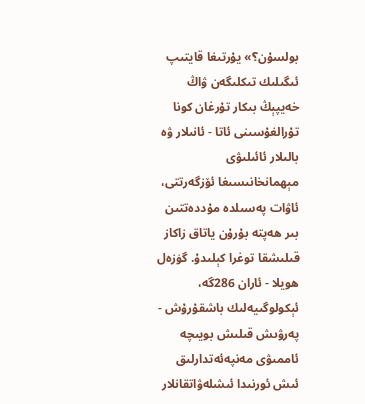بولسۇن؟» يۇرتىغا قايتىپ ئىگىلىك تىكلىگەن ۋاڭ خەيپېڭ بىكار تۇرغان كونا تۇرالغۇسىنى ئاتا - ئانىلار ۋە بالىلار ئائىلىۋى مېھمانخانىسىغا ئۆزگەرتتى، ئاۋات پەسىلدە مۇددەتتىن بىر ھەپتە بۇرۇن ياتاق زاكاز قىلىشقا توغرا كېلىدۇ. گۈزەل ھويلا - ئاران 286گە، ئېكولوگىيەلىك باشقۇرۇش - پەرۋىش قىلىش بويىچە ئاممىۋى مەنپەئەتدارلىق ئىش ئورنىدا ئىشلەۋاتقانلار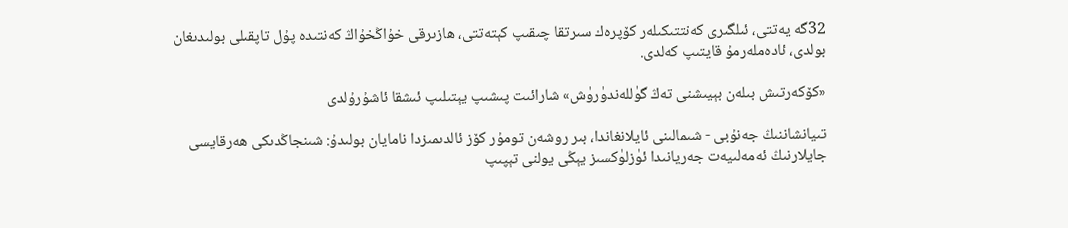32گە يەتتى، ئىلگىرى كەنتتىكىلەر كۆپرەك سىرتقا چىقىپ كېتەتتى، ھازىرقى خۇاڭخۇاڭ كەنتىدە پۇل تاپقىلى بولىدىغان بولدى، ئادەملەرمۇ قايتىپ كەلدى.

«كۆكەرتىش بىلەن بېيىشنى تەڭ گۈللەندۈرۈش» شارائىت پىشىپ يېتىلىپ ئىشقا ئاشۇرۇلدى

تىيانشاننىڭ جەنۇبى - شىمالىنى ئايلانغاندا، بىر روشەن تومۇر كۆز ئالدىمىزدا نامايان بولىدۇ: شىنجاڭدىكى ھەرقايسى جايلارنىڭ ئەمەلىيەت جەريانىدا ئۈزلۈكسىز يېڭى يولنى تېپىپ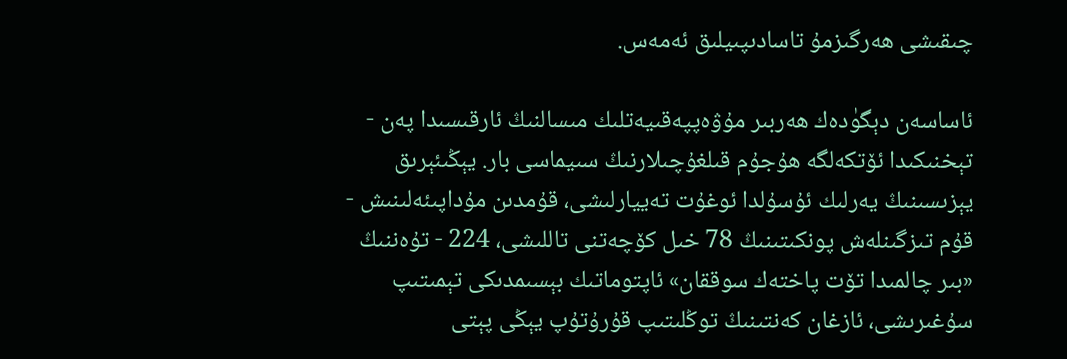چىقىشى ھەرگىزمۇ تاسادىپىيلىق ئەمەس.

ئاساسەن دېگۈدەك ھەربىر مۇۋەپپەقىيەتلىك مىسالنىڭ ئارقىسىدا پەن - تېخنىكىدا ئۆتكەلگە ھۇجۇم قىلغۇچىلارنىڭ سىيماسى بار. يېڭىئېرىق يېزىسىنىڭ يەرلىك ئۇسۇلدا ئوغۇت تەييارلىشى، قۇمدىن مۇداپىئەلىنىش - قۇم تىزگىنلەش پونكىتىنىڭ 78 خىل كۆچەتنى تاللىشى، 224 - تۇەننىڭ «بىر چالمىدا تۆت پاختەك سوققان» ئاپتوماتىك بېسىمدىكى تېمىتىپ سۇغىرىشى، ئازغان كەنتىنىڭ توڭلىتىپ قۇرۇتۇپ يېڭى پېتى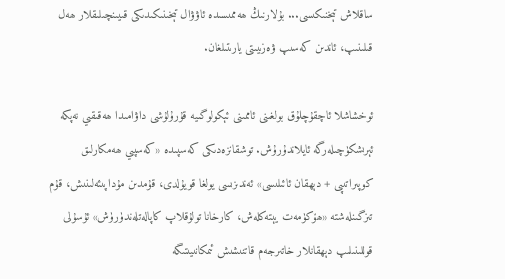ساقلاش تېخنىكىسى... بۇلارنىڭ ھەممىسىدە ئاۋۋال تېخىنىكىدىكى قىيىنچىلىقلار ھەل قىلىنىپ، ئاندىن كەسىپ ۋەزىيىتى يارىتىلغان.

ئوخشاشلا ئاچقۇچلۇق بولغىنى ئاممىنى ئېكولوگىيە قۇرۇلۇشى داۋامىدا ھەقىقىي نەپكە ئېرىشكۈچىلەرگە ئايلاندۇرۇش. توشقانزەدىكى كەسپىدە «كەسپىي ھەمكارلىق كوپىراتىپى + دېھقان ئائىلىسى» ئەندىزىسى يولغا قويۇلدى، قۇمدىن مۇداپىئەلىنىش، قۇم تىزگىنلەشتە «ھۆكۈمەت يېتەكلەش، كارخانا تولۇقلاپ كاپالەتلەندۈرۈش» ئۇسۇلى قوللىنىلىپ دېھقانلار خاتىرجەم قاتنىشىش ئىمكانىيىتىگە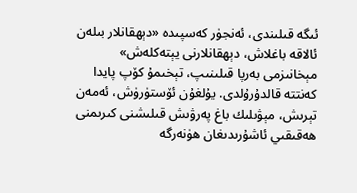ئىگە قىلىندى، ئەنجۈر كەسپىدە «دېھقانلار بىلەن ئالاقە باغلاش، دېھقانلارنى يېتەكلەش» مېخانىزمى بەرپا قىلىنىپ، تېخىمۇ كۆپ پايدا كەنتتە قالدۇرۇلدى. يۇلغۇن ئۆستۈرۈش، ئەمەن تېرىش، مېۋىلىك باغ پەرۋىش قىلىشنى كىرىمنى ھەقىقىي ئاشۇرىدىغان ھۈنەرگە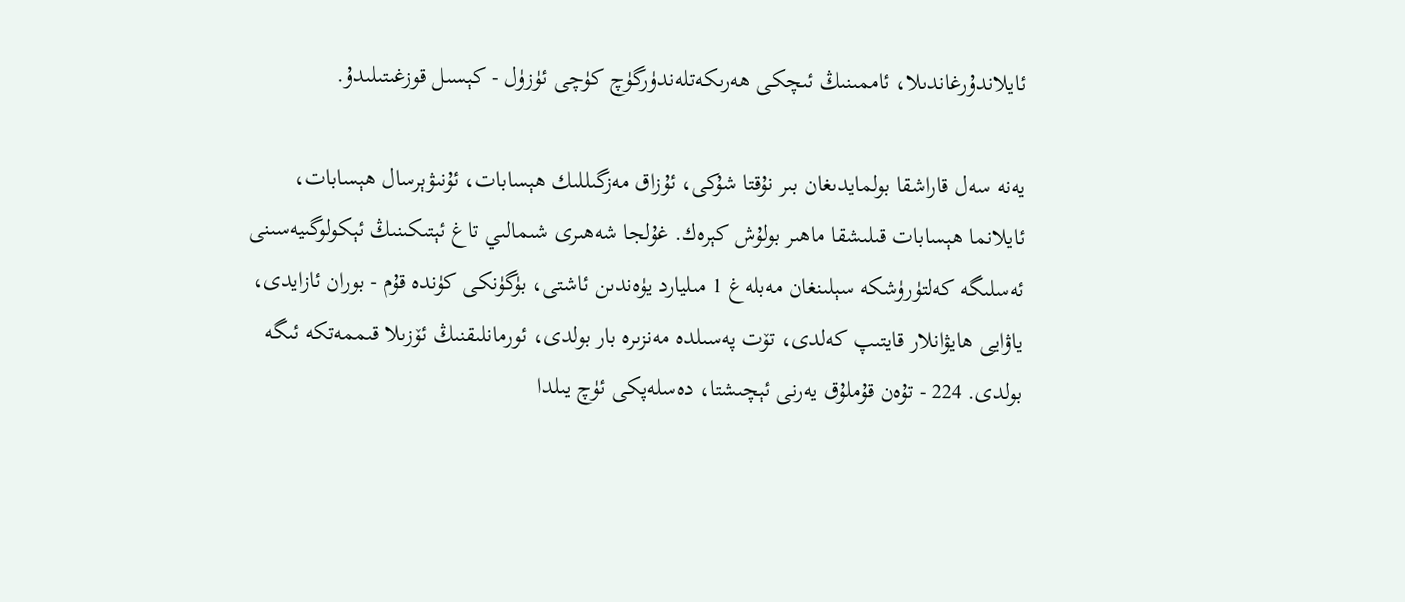ئايلاندۇرغاندىلا، ئاممىنىڭ ئىچكى ھەرىكەتلەندۈرگۈچ كۈچى ئۈزۈل - كېسىل قوزغىتىلىدۇ.

يەنە سەل قاراشقا بولمايدىغان بىر نۇقتا شۇكى، ئۇزاق مەزگىللىك ھېسابات، ئۇنىۋېرسال ھېسابات، ئايلانما ھېسابات قىلىشقا ماھىر بولۇش كېرەك. غۇلجا شەھىرى شىمالىي تاغ ئېتىكىنىڭ ئېكولوگىيەسىنى ئەسلىگە كەلتۈرۈشكە سېلىنغان مەبلەغ 1 مىليارد يۈەندىن ئاشتى، بۈگۈنكى كۈندە قۇم - بوران ئازايدى، ياۋايى ھايۋانلار قايتىپ كەلدى، تۆت پەسىلدە مەنزىرە بار بولدى، ئورمانلىقنىڭ ئۆزىلا قىممەتكە ئىگە بولدى. 224 - تۇەن قۇملۇق يەرنى ئېچىشتا، دەسلەپكى ئۈچ يىلدا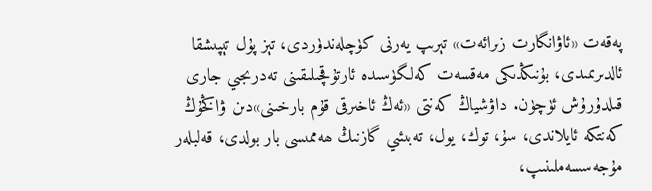پەقەت «ئاۋانگارت زىرائەت» تېرىپ يەرنى كۈچلەندۈردى، تېز پۇل تېپىشقا ئالدىرىمىدى، بۇنىڭدىكى مەقسەت كەلگۈسىدە ئارتۇقچىلىقىنى تەدرىجىي جارى قىلدۇرۇش ئۈچۈن. داۋشياڭ كەنتى «ئەڭ ئاخىرقى قۇم بارخىنى»دىن ۋاڭخۇڭ كەنتكە ئايلاندى، سۇ، توك، يول، تەبىئىي گازنىڭ ھەممىسى بار بولدى، قەلبلەر مۇجەسسەملىنىپ،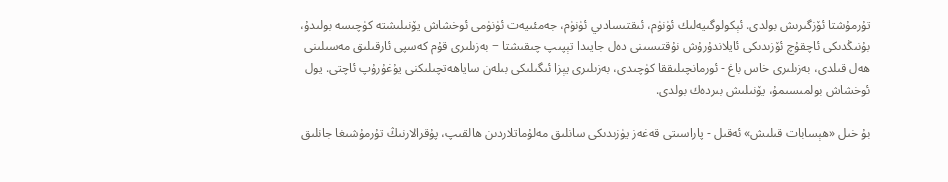تۇرمۇشتا ئۆزگىرىش بولدى. ئېكولوگىيەلىك ئۈنۈم، ئىقتىسادىي ئۈنۈم، جەمئىيەت ئۈنۈمى ئوخشاش يۆنىلىشتە كۈچىسە بولىدۇ، بۇنىڭدىكى ئاچقۇچ ئۆزىدىكى ئايلاندۇرۇش نۇقتىسىنى دەل جايىدا تېپىپ چىقىشتا − بەزىلىرى قۇم كەسپى ئارقىلىق مەسىلىنى ھەل قىلدى، بەزىلىرى خاس باغ - ئورمانچىلىققا كۈچىدى، بەزىلىرى يېزا ئىگىلىكى بىلەن ساياھەتچىلىكنى يۇغۇرۇپ ئاچتى. يول ئوخشاش بولمىسىمۇ، يۆنىلىش بىردەك بولدى.

بۇ خىل «ھېسابات قىلىش» ئەقىل - پاراسىتى قەغەز يۈزىدىكى سانلىق مەلۇماتلاردىن ھالقىپ، پۇقرالارنىڭ تۇرمۇشىغا جانلىق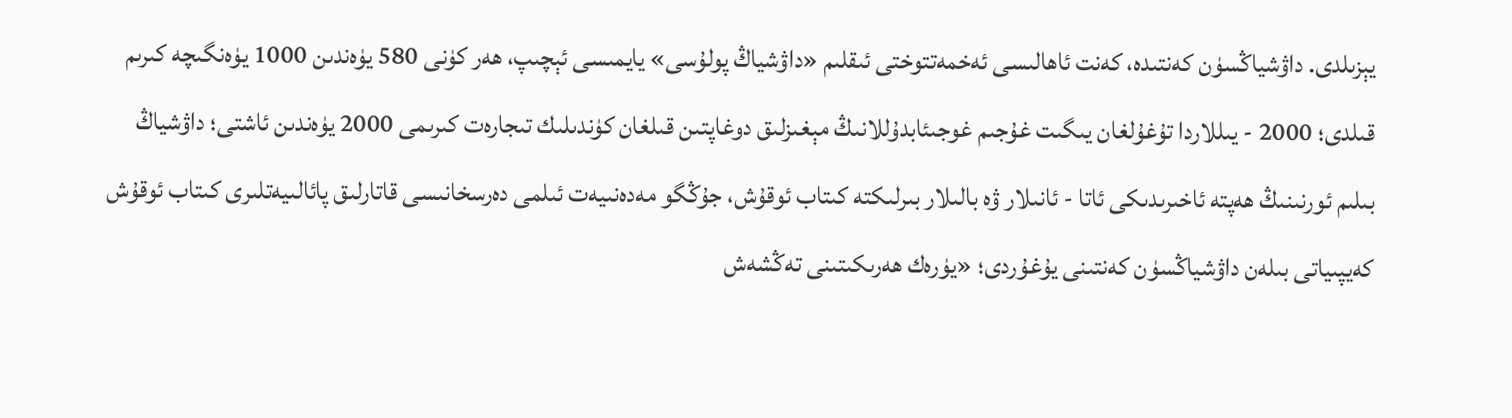يېزىلدى. داۋشياڭسۈن كەنتىدە، كەنت ئاھالىسى ئەخمەتتوختى ئىقلىم «داۋشياڭ پولۇسى» يايمىسى ئېچىپ، ھەر كۈنى 580 يۈەندىن 1000 يۈەنگىچە كىرىم قىلدى؛ 2000 - يىللاردا تۇغۇلغان يىگىت غۇجىم غوجىئابدۇللانىڭ مېغىزلىق دوغاپتىن قىلغان كۈندىلىك تىجارەت كىرىمى 2000 يۈەندىن ئاشتى؛ داۋشياڭ بىلىم ئورنىنىڭ ھەپتە ئاخىرىدىكى ئاتا - ئانىلار ۋە بالىلار بىرلىكتە كىتاب ئوقۇش، جۇڭگو مەدەنىيەت ئىلمى دەرسخانىسى قاتارلىق پائالىيەتلىرى كىتاب ئوقۇش كەيپىياتى بىلەن داۋشياڭسۈن كەنتىنى يۇغۇردى؛ «يۈرەك ھەرىكىتىنى تەڭشەش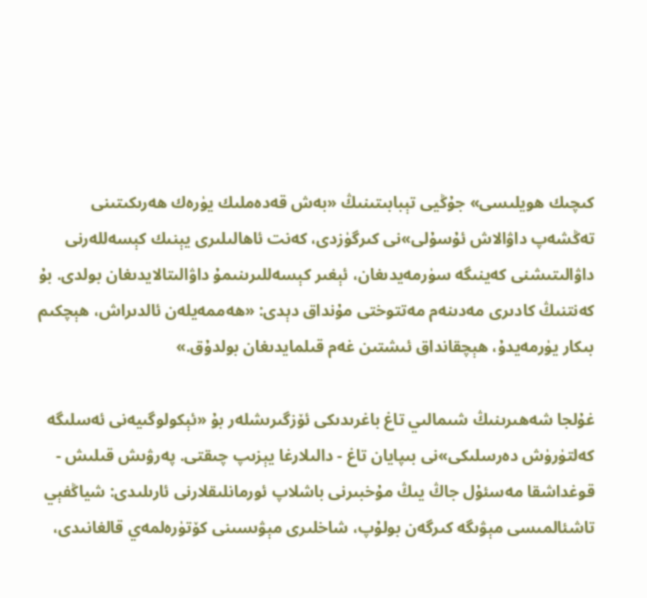كىچىك ھويلىسى» جۇڭيى تېبابىتىنىڭ «بەش قەدەملىك يۈرەك ھەرىكىتىنى تەڭشەپ داۋالاش ئۇسۇلى»نى كىرگۈزدى، كەنت ئاھالىلىرى يېنىك كېسەللەرنى داۋالىتىشنى كەينىگە سۈرمەيدىغان، ئېغىر كېسەللىرىنىمۇ داۋالىتالايدىغان بولدى. بۇ كەنتنىڭ كادىرى مەدىنەم مەتتوختى مۇنداق دېدى: «ھەممەيلەن ئالدىراش، ھېچكىم بىكار يۈرمەيدۇ، ھېچقانداق ئىشتىن غەم قىلمايدىغان بولدۇق.»

غۇلجا شەھىرىنىڭ شىمالىي تاغ باغرىدىكى ئۆزگىرىشلەر بۇ «ئېكولوگىيەنى ئەسلىگە كەلتۈرۈش دەرسلىكى»نى بىپايان تاغ - دالىلارغا يېزىپ چىقتى. پەرۋىش قىلىش - قوغداشقا مەسئۇل جاڭ يىڭ مۇخبىرنى باشلاپ ئورمانلىقلارنى ئارىلىدى: شياڭفېي تاشئالمىسى مېۋىگە كىرگەن بولۇپ، شاخلىرى مېۋىسىنى كۆتۈرەلمەي قالغانىدى،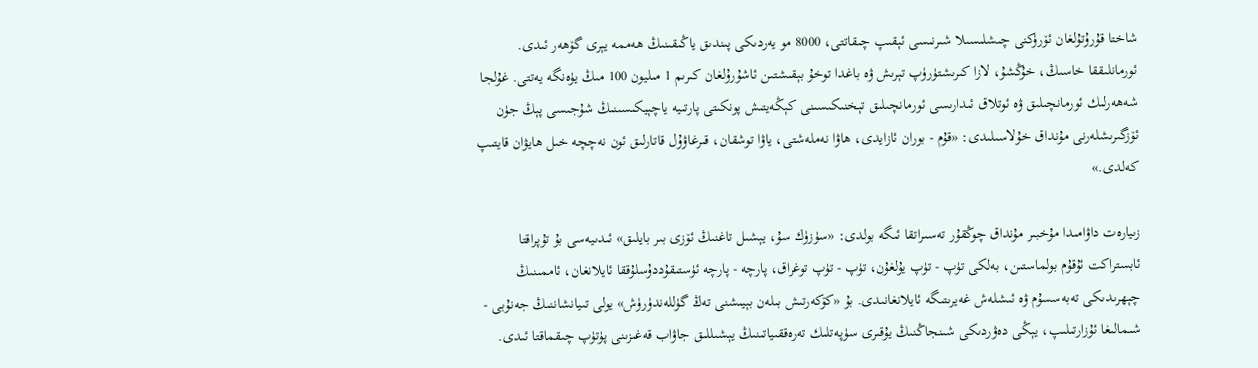شاختا قۇرۇتۇلغان ئۆرۈكنى چىشلىسىلا شىرنىسى ئېقىپ چىقاتتى، 8000 مو يەردىكى پىندىق ياڭىقىنىڭ ھەممە يېرى گۆھەر ئىدى. ئورمانلىققا خاسىڭ، خۇڭشۇ، لازا كىرىشتۈرۈپ تېرىش ۋە باغدا توخۇ بېقىشتىن ئاشۇرۇلغان كىرىم 1 مىليون 100 مىڭ يۈەنگە يەتتى. غۇلجا شەھەرلىك ئورمانچىلىق ۋە ئوتلاق ئىدارىسى ئورمانچىلىق تېخنىكىسىنى كېڭەيتىش پونكىتى پارتىيە ياچېيكىسىنىڭ شۇجىسى پېڭ جۈن ئۆزگىرىشلەرنى مۇنداق خۇلاسىلىدى: «قۇم - بوران ئازايدى، ھاۋا نەملەشتى، ياۋا توشقان، قىرغاۋۇل قاتارلىق ئون نەچچە خىل ھايۋان قايتىپ كەلدى.»

زىيارەت داۋامىدا مۇخبىر مۇنداق چوڭقۇر تەسىراتقا ئىگە بولدى: «سۈزۈك سۇ، يېشىل تاغنىڭ ئۆزى بىر بايلىق» ئىدىيەسى بۇ تۇپراقتا ئابستراكت ئۇقۇم بولماستىن، بەلكى تۈپ - تۈپ يۇلغۇن، تۈپ - تۈپ توغراق، پارچە - پارچە ئۈستىقۇددۇسلۇققا ئايلانغان، ئاممىنىڭ چېھرىدىكى تەبەسسۇم ۋە ئىشلەش غەيرىتىگە ئايلانغانىدى. بۇ «كۆكەرتىش بىلەن بېيىشنى تەڭ گۈللەندۈرۈش» يولى تىيانشاننىڭ جەنۇبى - شىمالىغا ئۇزارتىلىپ، يېڭى دەۋردىكى شىنجاڭنىڭ يۇقىرى سۈپەتلىك تەرەققىياتىنىڭ يېشىللىق جاۋاب قەغىزىنى پۈتۈپ چىقماقتا ئىدى.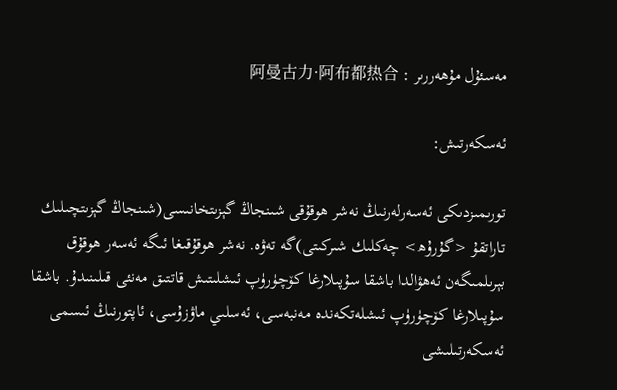مەسئۇل مۇھەررىر : 阿曼古力·阿布都热合

ئەسكەرتىش:

تورىمىزدىكى ئەسەرلەرنىڭ نەشر ھوقۇقى شىنجاڭ گېزىتخانىسى(شىنجاڭ گېزىتچىلىك تاراتقۇ <گۇرۇھ> چەكلىك شىركىتى)گە تەۋە. نەشر ھوقۇقىغا ئىگە ئەسەر ھوقۇق بېرىلمىگەن ئەھۋالدا باشقا سۇپىلارغا كۆچۈرۈپ ئىشلىتىش قاتتىق مەنئى قىلىنىدۇ. باشقا سۇپىلارغا كۆچۈرۈپ ئىشلەتكەندە مەنبەسى، ئەسلىي ماۋزۇسى، ئاپتورنىڭ ئىسمى ئەسكەرتىلىشى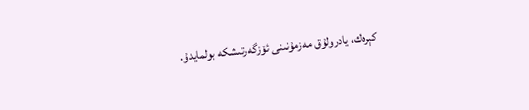كېرەك، يادرولۇق مەزمۇنىنى ئۆزگەرتىشكە بولمايدۇ.